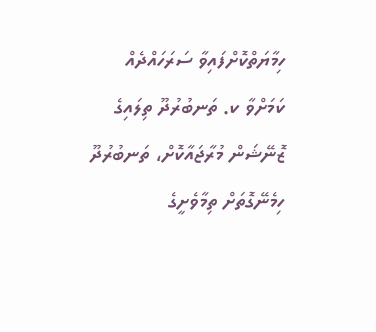ހިމާޔަތްކޮށްފައިވާ ސަރަހައްދެއް ކަމަށްވާ ކ. ތަނބުރުދޫ ތިލައިގެ ޒޮނޭޝަން މުރާޖައާކޮށް، ތަނބުރުދޫ ހިމެނޭގޮތަށް ތިމާވެށީގެ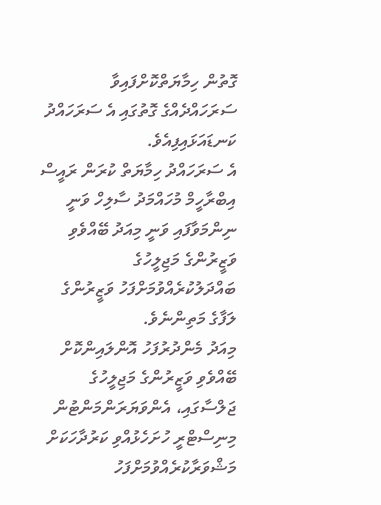ގޮތުން ހިމާޔަތްކޮށްފައިވާ ސަރަހައްދެއްގެ ގޮތުގައި އެ ސަރަހައްދު ކަނޑައަޅައިފިއެވެ.
އެ ސަރަހައްދު ހިމާޔަތް ކުރަން ރައީސް އިބްރާހީމް މުހައްމަދު ސާލިހް ވަނީ ނިންމަވާފައި ވަނީ މިއަދު ބޭއްވެވި ވަޒީރުންގެ މަޖިލީހުގެ ބައްދަލުކުރެއްވުމަށްފަހު ވަޒީރުންގެ ލަފާގެ މަތިންނެވެ.
މިއަދު މެންދުރުފަހު އޮންލައިންކޮށް ބޭއްވެވި ވަޒީރުންގެ މަޖިލީހުގެ ޖަލްސާގައި، އެންވަޔަރަންމަންޓުން މިނިސްޓްރީ ހުށަހެޅުއްވި ކަރުދާހަކަށް މަޝްވަރާކުރެއްވުމަށްފަހު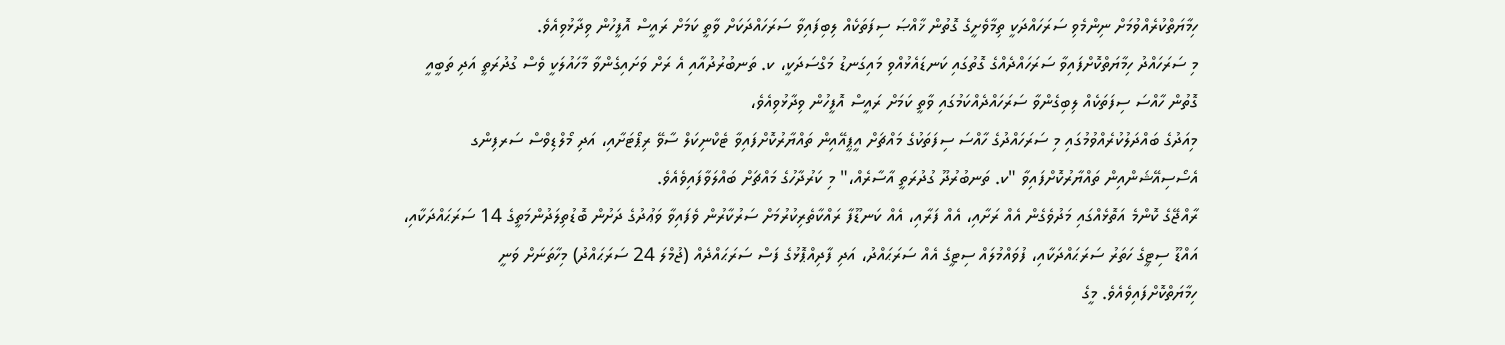ހިމާޔަތްކުރެއްވުމަށް ނިންމެވި ސަރަހައްދަކީ ތިމާވެށީގެ ގޮތުން ޚާއްޞަ ސިފަތަކެއް ލިބިފައިވާ ސަރަހައްދަކަށް ވާތީ ކަމަށް ރައީސް އޮފީހުން ވިދާޅުވިއެވެ.
މި ސަރަހައްދު ހިމާޔަތްކޮށްފައިވާ ސަރަހައްދެއްގެ ގޮތުގައި ކަނޑައެޅުއްވި މައިގަނޑު މަގްސަދަކީ، ކ. ތަނބުރުދުއާއި އެ ރަށް ވަށައިގެންވާ މާހައުލަކީ ވެސް ގުދުރަތީ އަދި ތަބީއީ ގޮތުން ހާއްސަ ސިފަތަކެއް ލިބިގެންވާ ސަރަހައްދެއްކަމުގައި ވާތީ ކަމަށް ރައީސް އޮފީހުން ވިދާޅުވިއެވެ،
މިއަދުގެ ބައްދަލުކުރެއްވުމުގައި މި ސަރަހައްދުގެ ހާއްސަ ސިފަތަކުގެ މައްޗަށް އީޕީއޭއިން ތައްޔާރުކޮށްފައިވާ ޓެކްނިކަލް ސާވޭ ރިޕޯޓަށާއި، އަދި މޯލްޑިވްސް ސަރފިންގ އެސޯސިއޭޝަންއިން ތައްޔާރުކޮށްފައިވާ "ކ. ތަނބުރުދޫ ގުދުރަތީ އާސާރެއް،" މި ކަރުދާހުގެ މައްޗަށް ބައްލަވާފައިވެއެވެ.
ރާއްޖޭގެ ކޮންމެ އަތޮޅެއްގައި މަދުވެގެން އެއް ރަށާއި، އެއް ފަރާއި، އެއް ކަނޑޫފާ ރައްކާތެރިކުރުމަށް ސަރުކާރުން ވެފައިވާ ވަޢުދުގެ ދަށުން ބޮޑުތިލަދުންމަތީގެ 14 ސަރަޙައްދަކާއި، އައްޑޫ ސިޓީގެ ހަތަރު ސަރަޙައްދަކާއި، ފުވައްމުލައް ސިޓީގެ އެއް ސަރަޙައްދު، އަދި ފާދިއްޕޮޅުގެ ފަސް ސަރަޙައްދެއް (ޖުމްލަ 24 ސަރަޙައްދު) މިހާތަނަށް ވަނީ ހިމާޔަތްކޮށްފައިވެއެވެ. މީގެ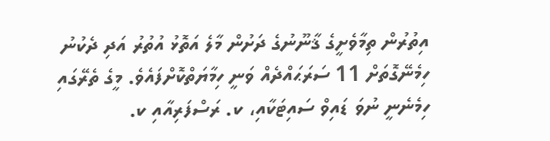އިތުރުން ތިމާވެށީގެ ޤާނޫނުގެ ދަށުން މާލެ އަތޮޅު އުތުރު އަދި ދެކުނު ހިމެނޭގޮތަށް 11 ސަރަޙައްދެއް ވަނީ ހިމާޔަތްކޮށްފައެވެ. މީގެ ތެރޭގައި ހިމެނެނީ ނުވަ ޑައިވް ސައިޓަކާއި، ކ. ރަސްފަރިއާއި ކ.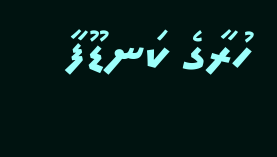ހުރާގެ ކަނޑޫފާ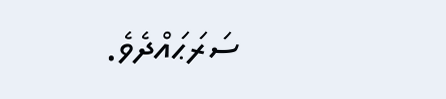ސަރަޙައްދެވެ.